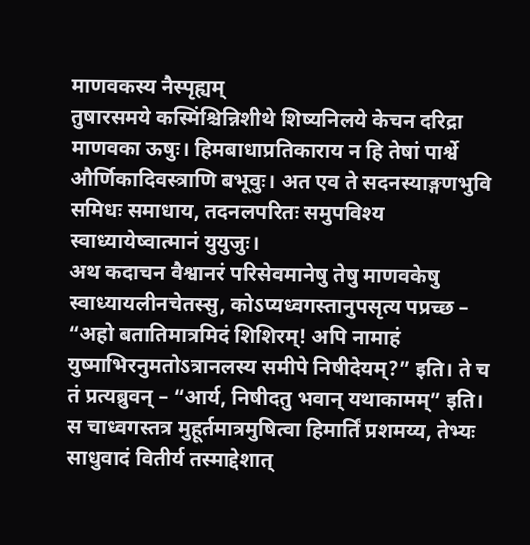माणवकस्य नैस्पृह्यम्
तुषारसमये कस्मिंश्चिन्निशीथे शिष्यनिलये केचन दरिद्रा माणवका ऊषुः। हिमबाधाप्रतिकाराय न हि तेषां पार्श्वे और्णिकादिवस्त्राणि बभूवुः। अत एव ते सदनस्याङ्गणभुवि समिधः समाधाय, तदनलपरितः समुपविश्य स्वाध्यायेष्वात्मानं युयुजुः।
अथ कदाचन वैश्वानरं परिसेवमानेषु तेषु माणवकेषु स्वाध्यायलीनचेतस्सु, कोऽप्यध्वगस्तानुपसृत्य पप्रच्छ – “अहो बतातिमात्रमिदं शिशिरम्! अपि नामाहं युष्माभिरनुमतोऽत्रानलस्य समीपे निषीदेयम्?” इति। ते च तं प्रत्यब्रुवन् – “आर्य, निषीदतु भवान् यथाकामम्” इति।
स चाध्वगस्तत्र मुहूर्तमात्रमुषित्वा हिमार्तिं प्रशमय्य, तेभ्यः साधुवादं वितीर्य तस्माद्देशात्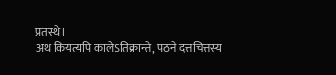प्रतस्थे।
अथ कियत्यपि कालेऽतिक्रान्ते, पठने दत्तचित्तस्य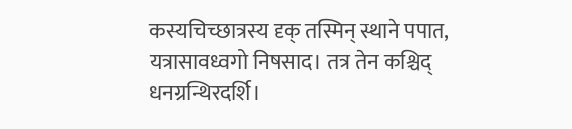कस्यचिच्छात्रस्य दृक् तस्मिन् स्थाने पपात, यत्रासावध्वगो निषसाद। तत्र तेन कश्चिद् धनग्रन्थिरदर्शि।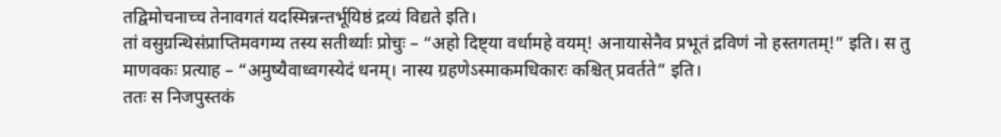तद्विमोचनाच्च तेनावगतं यदस्मिन्नन्तर्भूयिष्ठं द्रव्यं विद्यते इति।
तां वसुग्रन्थिसंप्राप्तिमवगम्य तस्य सतीर्थ्याः प्रोचुः – “अहो दिष्ट्या वर्धामहे वयम्! अनायासेनैव प्रभूतं द्रविणं नो हस्तगतम्!” इति। स तु माणवकः प्रत्याह – “अमुष्यैवाध्वगस्येदं धनम्। नास्य ग्रहणेऽस्माकमधिकारः कश्चित् प्रवर्तते” इति।
ततः स निजपुस्तकं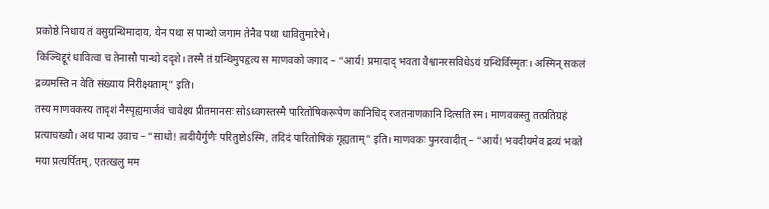प्रकोष्ठे निधाय तं वसुग्रन्थिमादाय, येन पथा स पान्थो जगाम तेनैव पथा धावितुमारेभे।
किञ्चिद्दूरं धावित्वा च तेनासौ पान्थो ददृशे। तस्मै तं ग्रन्थिमुपहृत्य स माणवको जगाद – “आर्य! प्रमादाद् भवता वैश्वानरसविधेऽयं ग्रन्थिर्विस्मृतः। अस्मिन् सकलं द्रव्यमस्ति न वेति संख्याय निरीक्ष्यताम्” इति।
तस्य माणवकस्य तादृशं नैस्पृह्यमार्जवं चावेक्ष्य प्रीतमानसः सोऽध्वगस्तस्मै पारितोषिकरूपेण कानिचिद् रजतनाणकानि दित्सति स्म। माणवकस्तु तत्प्रतिग्रहं प्रत्याचख्यौ। अथ पान्थ उवाच – “साधो! त्वदीयैर्गुणैः परितुष्टोऽस्मि, तदिदं पारितोषिकं गृह्यताम्” इति। माणवकः पुनरवादीत् – “आर्य! भवदीयमेव द्रव्यं भवते मया प्रत्यर्पितम्, एतत्खलु मम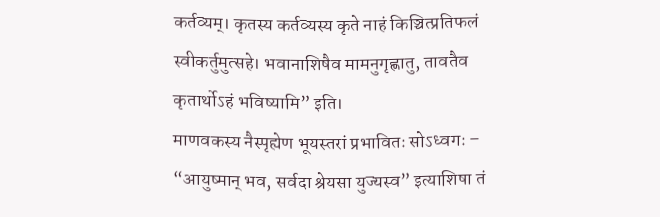कर्तव्यम्। कृतस्य कर्तव्यस्य कृते नाहं किञ्चित्प्रतिफलं स्वीकर्तुमुत्सहे। भवानाशिषैव मामनुगृह्णातु, तावतैव कृतार्थोऽहं भविष्यामि” इति।
माणवकस्य नैस्पृह्येण भूयस्तरां प्रभावितः सोऽध्वगः – “आयुष्मान् भव, सर्वदा श्रेयसा युज्यस्व” इत्याशिषा तं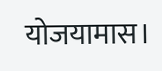योजयामास।